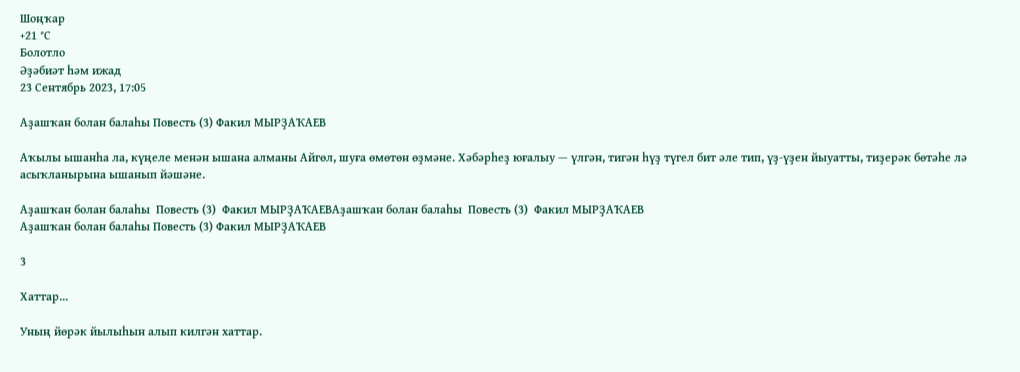Шоңҡар
+21 °С
Болотло
Әҙәбиәт һәм ижад
23 Сентябрь 2023, 17:05

Аҙашҡан болан балаһы Повесть (3) Факил МЫРҘАҠАЕВ

Аҡылы ышанһа ла, күңеле менән ышана алманы Айгөл, шуға өмөтөн өҙмәне. Хәбәрһеҙ юғалыу — үлгән, тигән һүҙ түгел бит әле тип, үҙ-үҙен йыуатты, тиҙерәк бөтәһе лә асыҡланырына ышанып йәшәне.

Аҙашҡан болан балаһы  Повесть (3)  Факил МЫРҘАҠАЕВАҙашҡан болан балаһы  Повесть (3)  Факил МЫРҘАҠАЕВ
Аҙашҡан болан балаһы Повесть (3) Факил МЫРҘАҠАЕВ

3

Хаттар...

Уның йөрәк йылыһын алып килгән хаттар.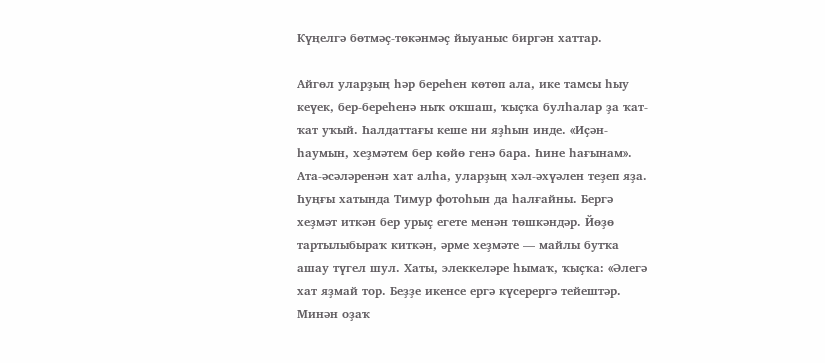Күңелгә бөтмәҫ-төкәнмәҫ йыуаныс биргән хаттар.

Айгөл уларҙың һәр береһен көтөп ала, ике тамсы һыу кеүек, бер-береһенә ныҡ оҡшаш, ҡыҫҡа булһалар ҙа ҡат-ҡат уҡый. Һалдаттағы кеше ни яҙһын инде. «Иҫән-һаумын, хеҙмәтем бер көйө генә бара. Һине һағынам». Ата-әсәләренән хат алһа, уларҙың хәл-әхүәлен теҙеп яҙа. Һуңғы хатында Тимур фотоһын да һалғайны. Бергә хеҙмәт иткән бер урыҫ егете менән төшкәндәр. Йөҙө тартылыбыраҡ киткән, әрме хеҙмәте — майлы бутҡа ашау түгел шул. Хаты, элеккеләре һымаҡ, ҡыҫҡа: «Әлегә хат яҙмай тор. Беҙҙе икенсе ергә күсерергә тейештәр. Минән оҙаҡ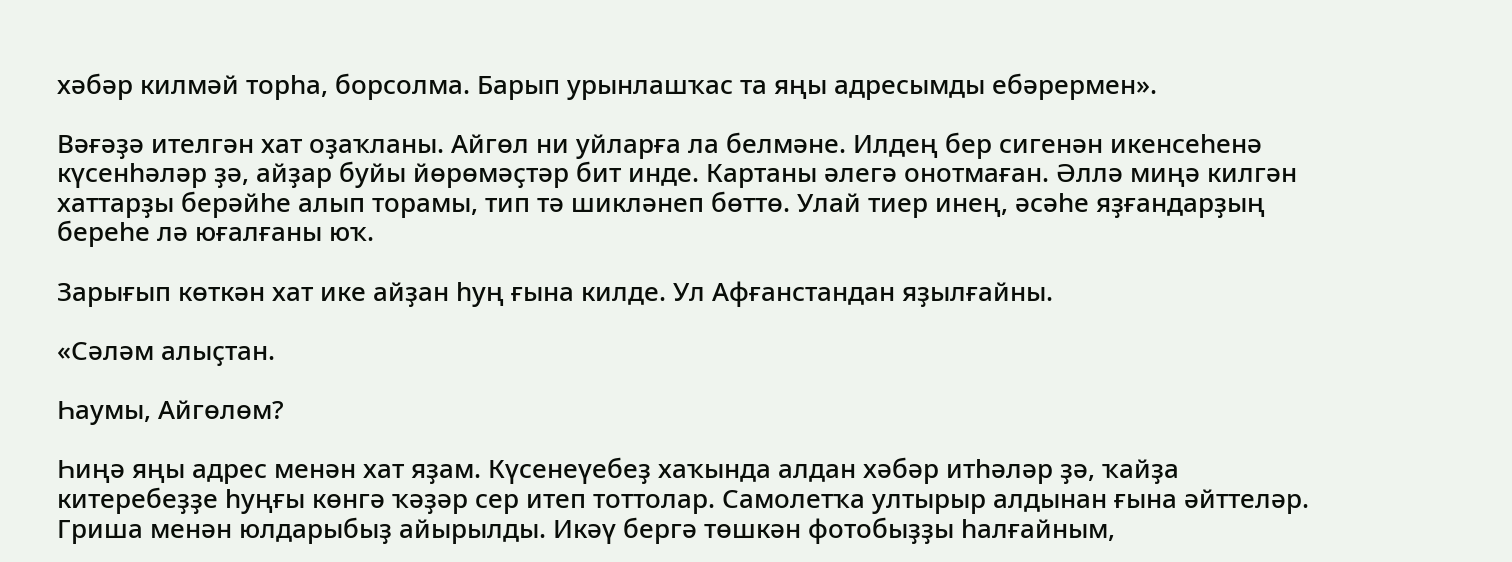хәбәр килмәй торһа, борсолма. Барып урынлашҡас та яңы адресымды ебәрермен».

Вәғәҙә ителгән хат оҙаҡланы. Айгөл ни уйларға ла белмәне. Илдең бер сигенән икенсеһенә күсенһәләр ҙә, айҙар буйы йөрөмәҫтәр бит инде. Картаны әлегә онотмаған. Әллә миңә килгән хаттарҙы берәйһе алып торамы, тип тә шикләнеп бөттө. Улай тиер инең, әсәһе яҙғандарҙың береһе лә юғалғаны юҡ.

Зарығып көткән хат ике айҙан һуң ғына килде. Ул Афғанстандан яҙылғайны.

«Сәләм алыҫтан.

Һаумы, Айгөлөм?

Һиңә яңы адрес менән хат яҙам. Күсенеүебеҙ хаҡында алдан хәбәр итһәләр ҙә, ҡайҙа китеребеҙҙе һуңғы көнгә ҡәҙәр сер итеп тоттолар. Самолетҡа ултырыр алдынан ғына әйттеләр. Гриша менән юлдарыбыҙ айырылды. Икәү бергә төшкән фотобыҙҙы һалғайным,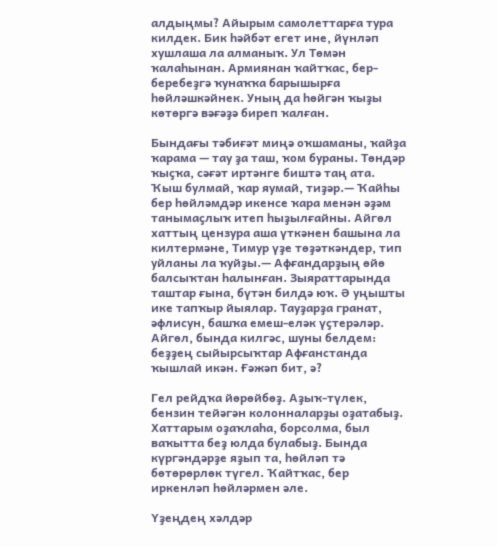алдыңмы? Айырым самолеттарға тура килдек. Бик һәйбәт егет ине, йүнләп хушлаша ла алманыҡ. Ул Төмән ҡалаһынан. Армиянан ҡайтҡас, бер-беребеҙгә ҡунаҡҡа барышырға һөйләшкәйнек. Уның да һөйгән ҡыҙы көтөргә вәғәҙә биреп ҡалған.

Бындағы тәбиғәт миңә оҡшаманы, ҡайҙа ҡарама — тау ҙа таш, ҡом бураны. Төндәр ҡыҫҡа, сәғәт иртәнге биштә таң ата. Ҡыш булмай, ҡар яумай, тиҙәр.— Ҡайһы бер һөйләмдәр икенсе ҡара менән әҙәм танымаҫлыҡ итеп һыҙылғайны. Айгөл хаттың цензура аша үткәнен башына ла килтермәне, Тимур үҙе төҙәткәндер, тип уйланы ла ҡуйҙы.— Афғандарҙың өйө балсыҡтан һалынған. Зыяраттарында таштар ғына, бүтән билдә юҡ. Ә уңышты ике тапҡыр йыялар. Тауҙарҙа гранат, әфлисун, башҡа емеш-еләк үҫтерәләр. Айгөл, бында килгәс, шуны белдем: беҙҙең сыйырсыҡтар Афғанстанда ҡышлай икән. Ғәжәп бит, ә?

Гел рейдҡа йөрөйбөҙ. Аҙыҡ-түлек, бензин тейәгән колонналарҙы оҙатабыҙ. Хаттарым оҙаҡлаһа, борсолма, был ваҡытта беҙ юлда булабыҙ. Бында күргәндәрҙе яҙып та, һөйләп тә бөтөрөрлөк түгел. Ҡайтҡас, бер иркенләп һөйләрмен әле.

Үҙеңдең хәлдәр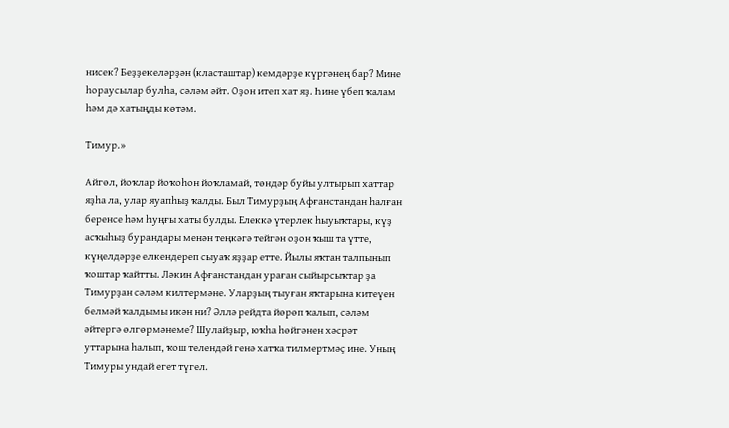нисек? Беҙҙекеләрҙән (класташтар) кемдәрҙе күргәнең бар? Мине һораусылар булһа, сәләм әйт. Оҙон итеп хат яҙ. Һине үбеп ҡалам һәм дә хатыңды көтәм.

Тимур.»

Айгөл, йоҡлар йоҡоһон йоҡламай, төндәр буйы ултырып хаттар яҙһа ла, улар яуапһыҙ ҡалды. Был Тимурҙың Афғанстандан һалған беренсе һәм һуңғы хаты булды. Елеккә үтерлек һыуыҡтары, күҙ асҡыһыҙ бурандары менән теңкәгә тейгән оҙон ҡыш та үтте, күңелдәрҙе елкендереп сыуаҡ яҙҙар етте. Йылы яҡтан талпынып ҡоштар ҡайтты. Ләкин Афғанстандан ураған сыйырсыҡтар ҙа Тимурҙан сәләм килтермәне. Уларҙың тыуған яҡтарына китеүен белмәй ҡалдымы икән ни? Әллә рейдта йөрөп ҡалып, сәләм әйтергә өлгөрмәнеме? Шулайҙыр, юҡһа һөйгәнен хәсрәт уттарына һалып, ҡош телендәй генә хатҡа тилмертмәҫ ине. Уның Тимуры ундай егет түгел.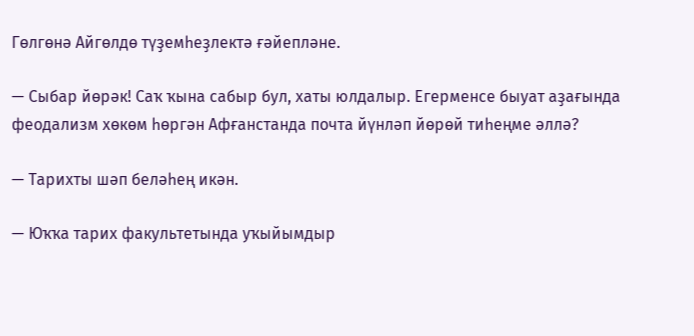Гөлгөнә Айгөлдө түҙемһеҙлектә ғәйепләне.

— Сыбар йөрәк! Саҡ ҡына сабыр бул, хаты юлдалыр. Егерменсе быуат аҙағында феодализм хөкөм һөргән Афғанстанда почта йүнләп йөрөй тиһеңме әллә?

— Тарихты шәп беләһең икән.

— Юҡҡа тарих факультетында уҡыйымдыр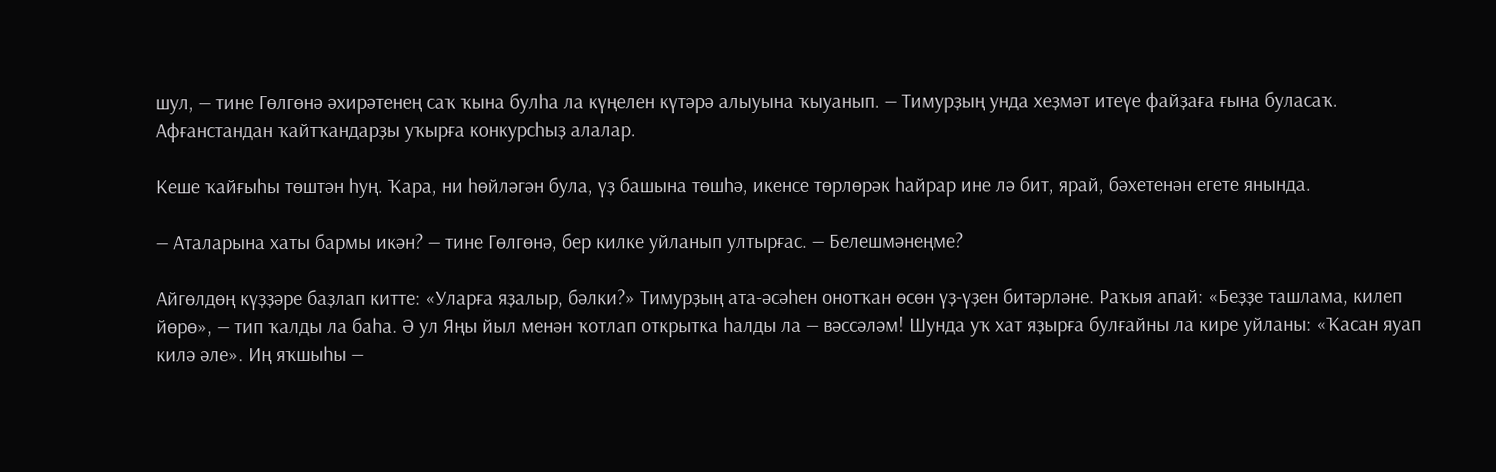шул, — тине Гөлгөнә әхирәтенең саҡ ҡына булһа ла күңелен күтәрә алыуына ҡыуанып. — Тимурҙың унда хеҙмәт итеүе файҙаға ғына буласаҡ. Афғанстандан ҡайтҡандарҙы уҡырға конкурсһыҙ алалар.

Кеше ҡайғыһы төштән һуң. Ҡара, ни һөйләгән була, үҙ башына төшһә, икенсе төрлөрәк һайрар ине лә бит, ярай, бәхетенән егете янында.

— Аталарына хаты бармы икән? — тине Гөлгөнә, бер килке уйланып ултырғас. — Белешмәнеңме?

Айгөлдөң күҙҙәре баҙлап китте: «Уларға яҙалыр, бәлки?» Тимурҙың ата-әсәһен онотҡан өсөн үҙ-үҙен битәрләне. Раҡыя апай: «Беҙҙе ташлама, килеп йөрө», — тип ҡалды ла баһа. Ә ул Яңы йыл менән ҡотлап открытка һалды ла — вәссәләм! Шунда уҡ хат яҙырға булғайны ла кире уйланы: «Ҡасан яуап килә әле». Иң яҡшыһы —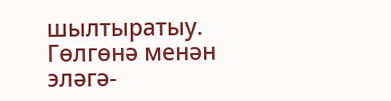шылтыратыу. Гөлгөнә менән эләгә-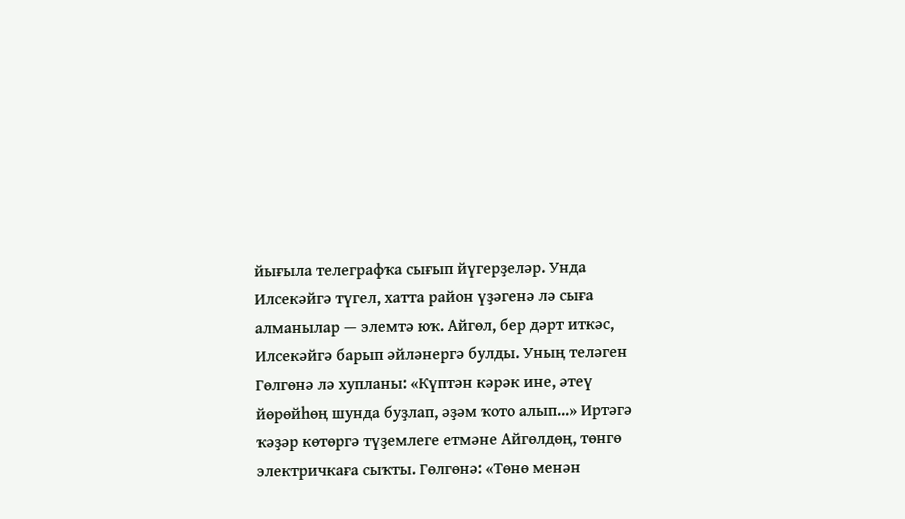йығыла телеграфҡа сығып йүгерҙеләр. Унда Илсекәйгә түгел, хатта район үҙәгенә лә сыға алманылар — элемтә юҡ. Айгөл, бер дәрт иткәс, Илсекәйгә барып әйләнергә булды. Уның теләген Гөлгөнә лә хупланы: «Күптән кәрәк ине, әтеү йөрөйһөң шунда буҙлап, әҙәм ҡото алып...» Иртәгә ҡәҙәр көтөргә түҙемлеге етмәне Айгөлдөң, төнгө электричкаға сыҡты. Гөлгөнә: «Төнө менән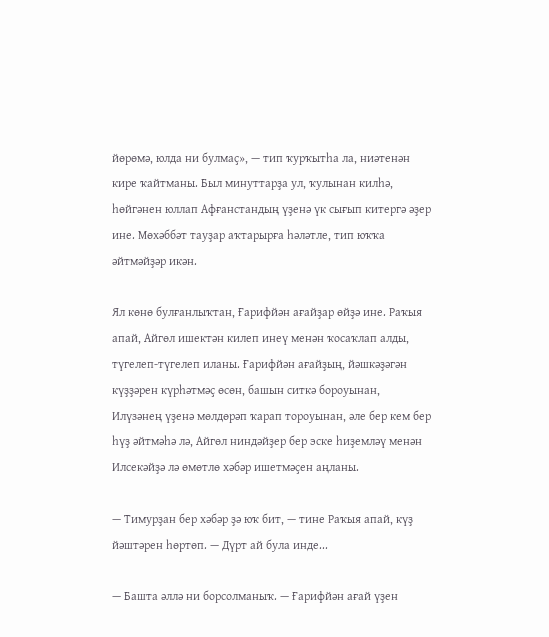йөрөмә, юлда ни булмаҫ», — тип ҡурҡытһа ла, ниәтенән кире ҡайтманы. Был минуттарҙа ул, ҡулынан килһә, һөйгәнен юллап Афғанстандың үҙенә үк сығып китергә әҙер ине. Мөхәббәт тауҙар аҡтарырға һәләтле, тип юҡҡа әйтмәйҙәр икән.

Ял көнө булғанлыҡтан, Ғарифйән ағайҙар өйҙә ине. Раҡыя апай, Айгөл ишектән килеп инеү менән ҡосаҡлап алды, түгелеп-түгелеп иланы. Ғарифйән ағайҙың, йәшкәҙәгән күҙҙәрен күрһәтмәҫ өсөн, башын ситкә бороуынан, Илүзәнең үҙенә мөлдөрәп ҡарап тороуынан, әле бер кем бер һүҙ әйтмәһә лә, Айгөл ниндәйҙер бер эске һиҙемләү менән Илсекәйҙә лә өмөтлө хәбәр ишетмәҫен аңланы.

— Тимурҙан бер хәбәр ҙә юҡ бит, — тине Раҡыя апай, күҙ йәштәрен һөртөп. — Дүрт ай була инде...

— Башта әллә ни борсолманыҡ. — Ғарифйән ағай үҙен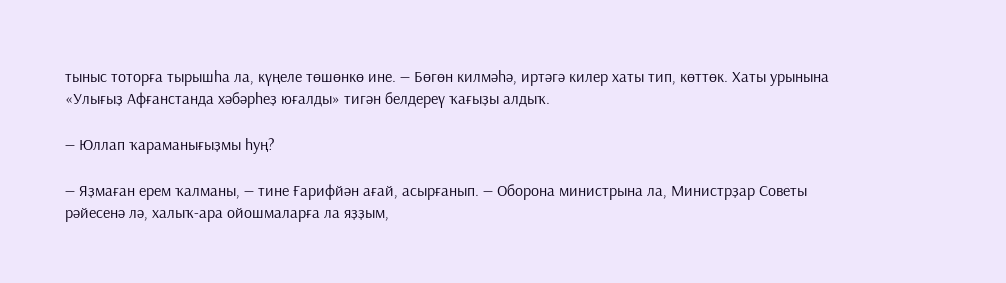тыныс тоторға тырышһа ла, күңеле төшөнкө ине. — Бөгөн килмәһә, иртәгә килер хаты тип, көттөк. Хаты урынына «Улығыҙ Афғанстанда хәбәрһеҙ юғалды» тигән белдереү ҡағыҙы алдыҡ.

— Юллап ҡараманығыҙмы һуң?

— Яҙмаған ерем ҡалманы, — тине Ғарифйән ағай, асырғанып. — Оборона министрына ла, Министрҙар Советы рәйесенә лә, халыҡ-ара ойошмаларға ла яҙҙым,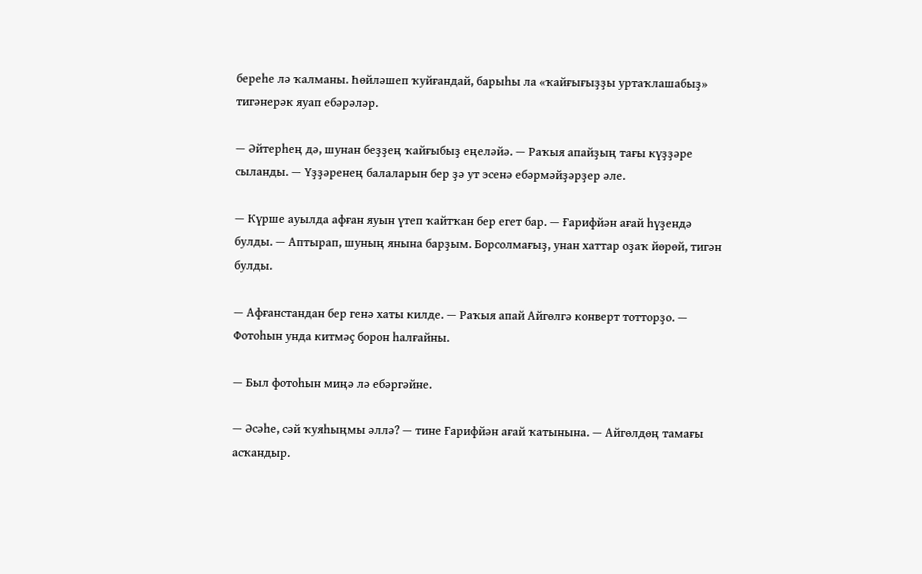береһе лә ҡалманы. Һөйләшеп ҡуйғандай, барыһы ла «ҡайғығыҙҙы уртаҡлашабыҙ» тигәнерәк яуап ебәрәләр.

— Әйтерһең дә, шунан беҙҙең ҡайғыбыҙ еңеләйә. — Раҡыя апайҙың тағы күҙҙәре сыланды. — Үҙҙәренең балаларын бер ҙә ут эсенә ебәрмәйҙәрҙер әле.

— Күрше ауылда афған яуын үтеп ҡайтҡан бер егет бар. — Ғарифйән ағай һүҙендә булды. — Аптырап, шуның янына барҙым. Борсолмағыҙ, унан хаттар оҙаҡ йөрөй, тигән булды.

— Афғанстандан бер генә хаты килде. — Раҡыя апай Айгөлгә конверт тотторҙо. — Фотоһын унда китмәҫ борон һалғайны.

— Был фотоһын миңә лә ебәргәйне.

— Әсәһе, сәй ҡуяһыңмы әллә? — тине Ғарифйән ағай ҡатынына. — Айгөлдөң тамағы асҡандыр.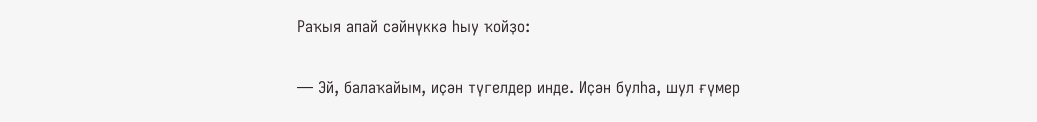Раҡыя апай сәйнүккә һыу ҡойҙо:

— Эй, балаҡайым, иҫән түгелдер инде. Иҫән булһа, шул ғүмер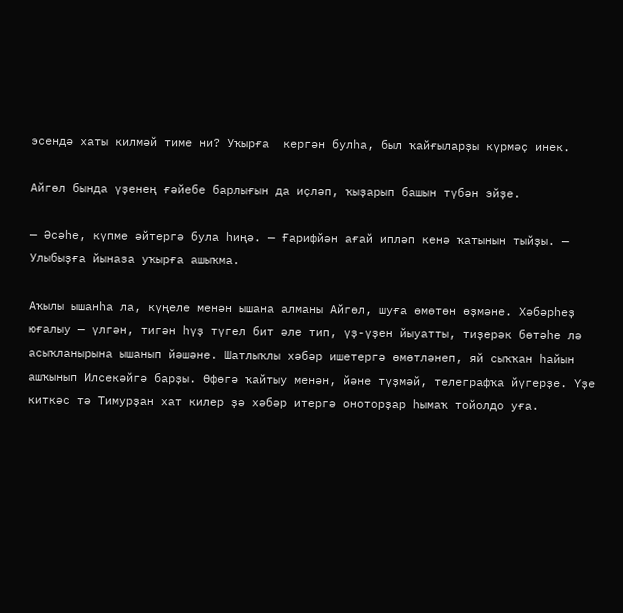эсендә хаты килмәй тиме ни? Уҡырға  кергән булһа, был ҡайғыларҙы күрмәҫ инек.

Айгөл бында үҙенең ғәйебе барлығын да иҫләп, ҡыҙарып башын түбән эйҙе.

— Әсәһе, күпме әйтергә була һиңә. — Ғарифйән ағай ипләп кенә ҡатынын тыйҙы. — Улыбыҙға йыназа уҡырға ашыҡма.

Аҡылы ышанһа ла, күңеле менән ышана алманы Айгөл, шуға өмөтөн өҙмәне. Хәбәрһеҙ юғалыу — үлгән, тигән һүҙ түгел бит әле тип, үҙ-үҙен йыуатты, тиҙерәк бөтәһе лә асыҡланырына ышанып йәшәне. Шатлыҡлы хәбәр ишетергә өмөтләнеп, яй сыҡҡан һайын ашҡынып Илсекәйгә барҙы. Өфөгә ҡайтыу менән, йәне түҙмәй, телеграфҡа йүгерҙе. Үҙе киткәс тә Тимурҙан хат килер ҙә хәбәр итергә оноторҙар һымаҡ тойолдо уға.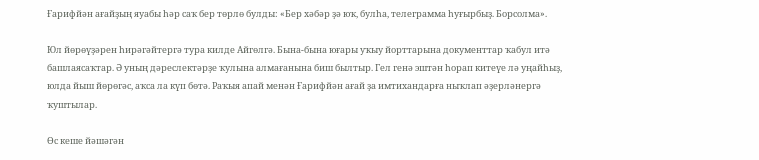Ғарифйән ағайҙың яуабы һәр саҡ бер төрлө булды: «Бер хәбәр ҙә юҡ, булһа, телеграмма һуғырбыҙ. Борсолма».

Юл йөрөүҙәрен һирәгәйтергә тура килде Айгөлгә. Бына-бына юғары уҡыу йорттарына документтар ҡабул итә башлаясаҡтар. Ә уның дәреслектәрҙе ҡулына алмағанына биш былтыр. Гел генә эштән һорап китеүе лә уңайһыҙ, юлда йыш йөрөгәс, аҡса ла күп бөтә. Раҡыя апай менән Ғарифйән ағай ҙа имтихандарға ныҡлап әҙерләнергә ҡуштылар.

Өс кеше йәшәгән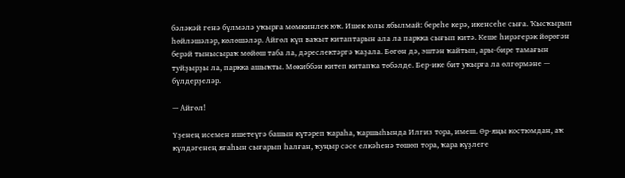бәләкәй генә бүлмәлә уҡырға мөмкинлек юҡ. Ишек юлы ябылмай: береһе керә, икенсеһе сыға. Ҡысҡырып һөйләшәләр, көлөшәләр. Айгөл күп ваҡыт китаптарын ала ла паркка сығып китә. Кеше һирәгерәк йөрөгән берәй тынысыраҡ мөйөш таба ла, дәреслектәргә ҡаҙала. Бөгөн дә, эштән ҡайтып, ары-бире тамағын туйҙырҙы ла, паркка ашыҡты. Мөкиббән китеп китапҡа төбәлде. Бер-ике бит уҡырға ла өлгөрмәне — бүлдерҙеләр.

— Айгөл!

Үҙенең исемен ишетеүгә башын күтәреп ҡараһа, ҡаршыһында Илгиз тора, имеш. Өр-яңы костюмдан, аҡ күлдәгенең яғаһын сығарып һалған, ҡуңыр сәсе елкәһенә төшөп тора, ҡара күҙлеге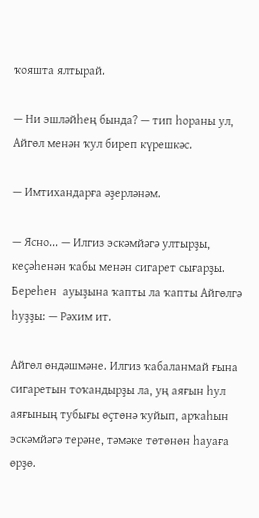ҡояшта ялтырай.

— Ни эшләйһең бында? — тип һораны ул, Айгөл менән ҡул биреп күрешкәс.

— Имтихандарға әҙерләнәм.

— Ясно... — Илгиз эскәмйәгә ултырҙы, кеҫәһенән ҡабы менән сигарет сығарҙы. Береһен  ауыҙына ҡапты ла ҡапты Айгөлгә һуҙҙы: — Рәхим ит.

Айгөл өндәшмәне. Илгиз ҡабаланмай ғына сигаретын тоҡандырҙы ла, уң аяғын һул аяғының тубығы өҫтөнә ҡуйып, арҡаһын эскәмйәгә терәне, тәмәке төтөнөн һауаға өрҙө.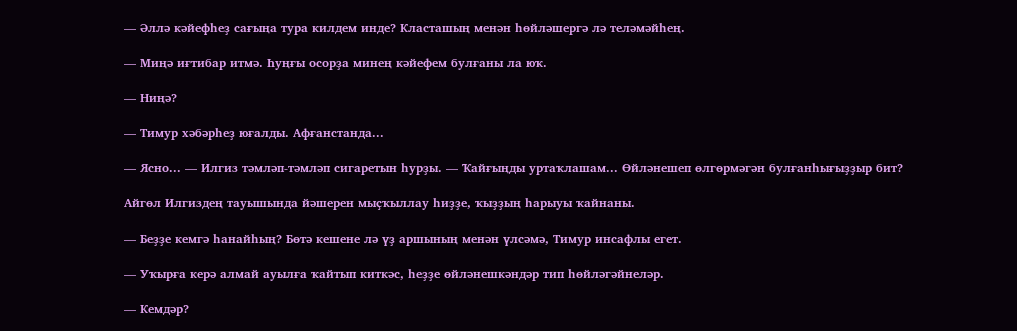— Әллә кәйефһеҙ сағыңа тура килдем инде? Класташың менән һөйләшергә лә теләмәйһең.

— Миңә иғтибар итмә. Һуңғы осорҙа минең кәйефем булғаны ла юҡ.

— Ниңә?

— Тимур хәбәрһеҙ юғалды. Афғанстанда...

— Ясно... — Илгиз тәмләп-тәмләп сигаретын һурҙы. — Ҡайғыңды уртаҡлашам... Өйләнешеп өлгөрмәгән булғанһығыҙҙыр бит?

Айгөл Илгиздең тауышында йәшерен мыҫҡыллау һиҙҙе, ҡыҙҙың һарыуы ҡайнаны.

— Беҙҙе кемгә һанайһың? Бөтә кешене лә үҙ аршының менән үлсәмә, Тимур инсафлы егет.

— Уҡырға керә алмай ауылға ҡайтып киткәс, һеҙҙе өйләнешкәндәр тип һөйләгәйнеләр.

— Кемдәр?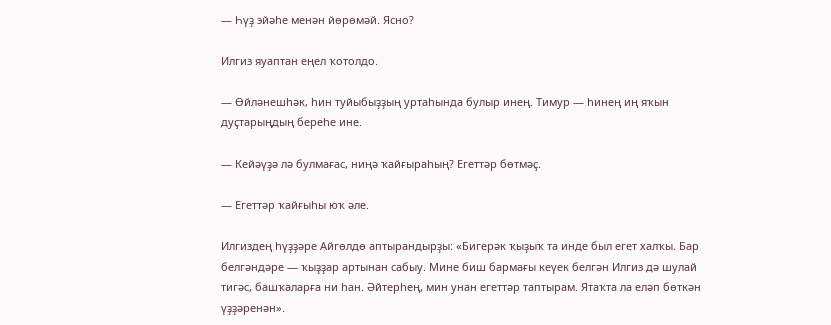— Һүҙ эйәһе менән йөрөмәй. Ясно?

Илгиз яуаптан еңел ҡотолдо.

— Өйләнешһәк, һин туйыбыҙҙың уртаһында булыр инең. Тимур — һинең иң яҡын дуҫтарыңдың береһе ине.

— Кейәүҙә лә булмағас, ниңә ҡайғыраһың? Егеттәр бөтмәҫ.

— Егеттәр ҡайғыһы юҡ әле.

Илгиздең һүҙҙәре Айгөлдө аптырандырҙы: «Бигерәк ҡыҙыҡ та инде был егет халҡы. Бар белгәндәре — ҡыҙҙар артынан сабыу. Мине биш бармағы кеүек белгән Илгиз дә шулай тигәс, башҡаларға ни һан. Әйтерһең, мин унан егеттәр таптырам. Ятаҡта ла еләп бөткән үҙҙәренән».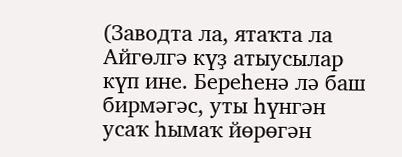(Заводта ла, ятаҡта ла Айгөлгә күҙ атыусылар күп ине. Береһенә лә баш бирмәгәс, уты һүнгән усаҡ һымаҡ йөрөгән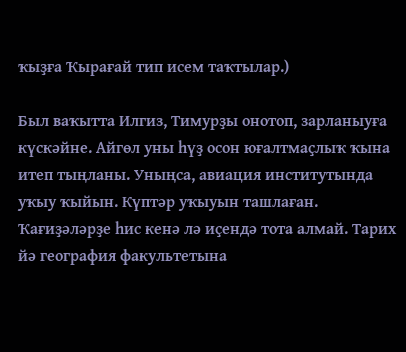ҡыҙға Ҡырағай тип исем таҡтылар.)

Был ваҡытта Илгиз, Тимурҙы онотоп, зарланыуға күскәйне. Айгөл уны һүҙ осон юғалтмаҫлыҡ ҡына итеп тыңланы. Уныңса, авиация институтында уҡыу ҡыйын. Күптәр уҡыуын ташлаған. Ҡағиҙәләрҙе һис кенә лә иҫендә тота алмай. Тарих йә география факультетына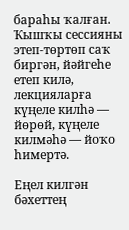бараһы ҡалған. Ҡышҡы сессияны этеп-төртөп саҡ биргән, йәйгеһе етеп килә, лекцияларға күңеле килһә — йөрөй, күңеле килмәһә — йоҡо һимертә.

Еңел килгән бәхеттең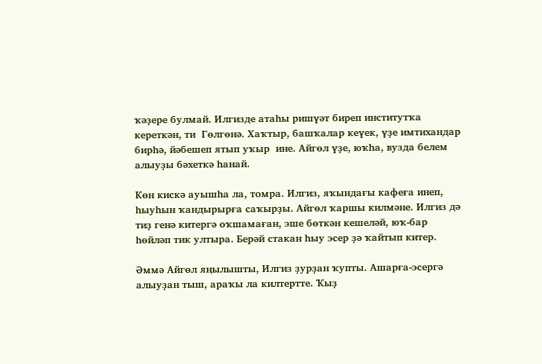ҡәҙере булмай. Илгизде атаһы ришүәт биреп институтҡа кереткән, ти  Гөлгөнә. Хаҡтыр, башҡалар кеүек, үҙе имтихандар бирһә, йәбешеп ятып уҡыр  ине. Айгөл үҙе, юҡһа, вузда белем алыуҙы бәхеткә һанай.

Көн кискә ауышһа ла, томра. Илгиз, яҡындағы кафеға инеп, һыуһын ҡандырырға саҡырҙы. Айгөл ҡаршы килмәне. Илгиз дә тиҙ генә китергә оҡшамаған, эше бөткән кешеләй, юҡ-бар һөйләп тик ултыра. Берәй стакан һыу эсер ҙә ҡайтып китер.

Әммә Айгөл яңылышты, Илгиз ҙурҙан ҡупты. Ашарға-эсергә алыуҙан тыш, араҡы ла килтертте. Ҡыҙ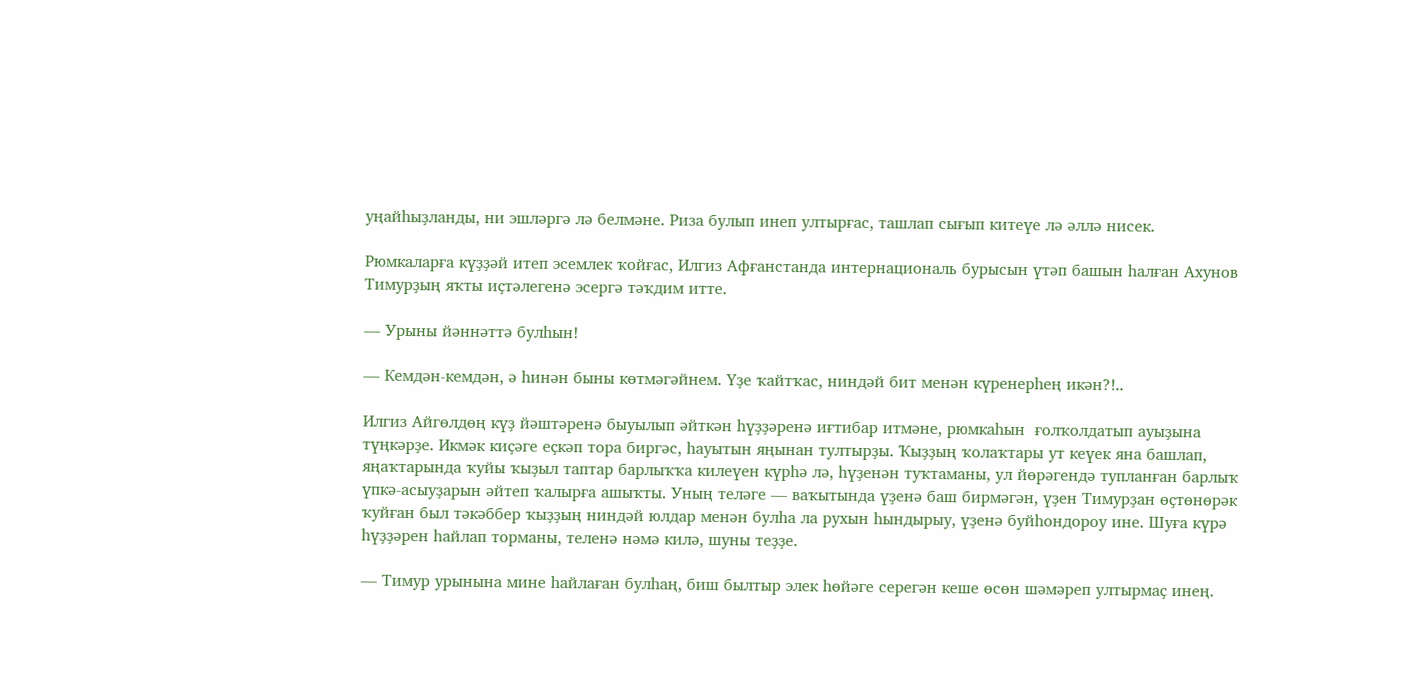уңайһыҙланды, ни эшләргә лә белмәне. Риза булып инеп ултырғас, ташлап сығып китеүе лә әллә нисек.

Рюмкаларға күҙҙәй итеп эсемлек ҡойғас, Илгиз Афғанстанда интернациональ бурысын үтәп башын һалған Ахунов Тимурҙың яҡты иҫтәлегенә эсергә тәҡдим итте.

— Урыны йәннәттә булһын!

— Кемдән-кемдән, ә һинән быны көтмәгәйнем. Үҙе ҡайтҡас, ниндәй бит менән күренерһең икән?!..

Илгиз Айгөлдөң күҙ йәштәренә быуылып әйткән һүҙҙәренә иғтибар итмәне, рюмкаһын  ғолҡолдатып ауыҙына түңкәрҙе. Икмәк киҫәге еҫкәп тора биргәс, һауытын яңынан тултырҙы. Ҡыҙҙың ҡолаҡтары ут кеүек яна башлап, яңаҡтарында ҡуйы ҡыҙыл таптар барлыҡҡа килеүен күрһә лә, һүҙенән туҡтаманы, ул йөрәгендә тупланған барлыҡ үпкә-асыуҙарын әйтеп ҡалырға ашыҡты. Уның теләге — ваҡытында үҙенә баш бирмәгән, үҙен Тимурҙан өҫтөнөрәк ҡуйған был тәкәббер ҡыҙҙың ниндәй юлдар менән булһа ла рухын һындырыу, үҙенә буйһондороу ине. Шуға күрә һүҙҙәрен һайлап торманы, теленә нәмә килә, шуны теҙҙе.

— Тимур урынына мине һайлаған булһаң, биш былтыр элек һөйәге серегән кеше өсөн шәмәреп ултырмаҫ инең.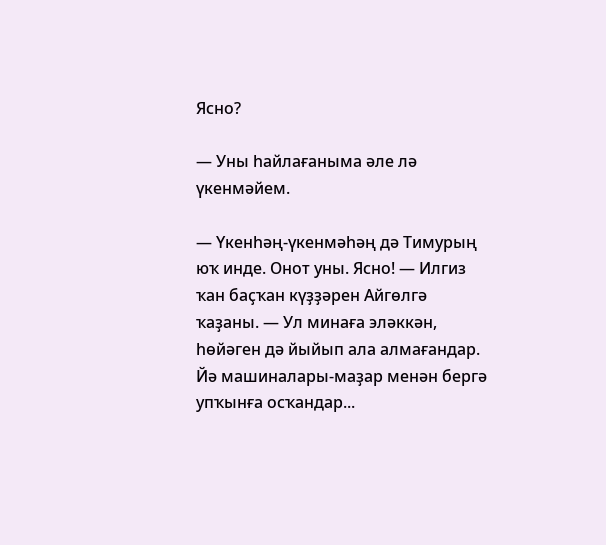Ясно?

— Уны һайлағаныма әле лә үкенмәйем.

— Үкенһәң-үкенмәһәң дә Тимурың юҡ инде. Онот уны. Ясно! — Илгиз ҡан баҫҡан күҙҙәрен Айгөлгә ҡаҙаны. — Ул минаға эләккән, һөйәген дә йыйып ала алмағандар. Йә машиналары-маҙар менән бергә упҡынға осҡандар...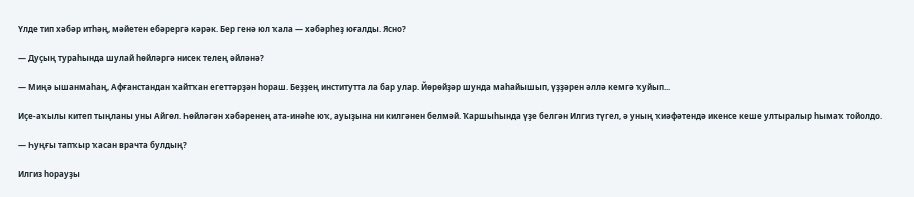Үлде тип хәбәр итһәң, мәйетен ебәрергә кәрәк. Бер генә юл ҡала — хәбәрһеҙ юғалды. Ясно?

— Дуҫың тураһында шулай һөйләргә нисек телең әйләнә?

— Миңә ышанмаһаң, Афғанстандан ҡайтҡан егеттәрҙән һораш. Беҙҙең институтта ла бар улар. Йөрөйҙәр шунда маһайышып, үҙҙәрен әллә кемгә ҡуйып...

Иҫе-аҡылы китеп тыңланы уны Айгөл. Һөйләгән хәбәренең ата-инәһе юҡ, ауыҙына ни килгәнен белмәй. Ҡаршыһында үҙе белгән Илгиз түгел, ә уның ҡиәфәтендә икенсе кеше ултыралыр һымаҡ тойолдо.

— Һуңғы тапҡыр ҡасан врачта булдың?

Илгиз һорауҙы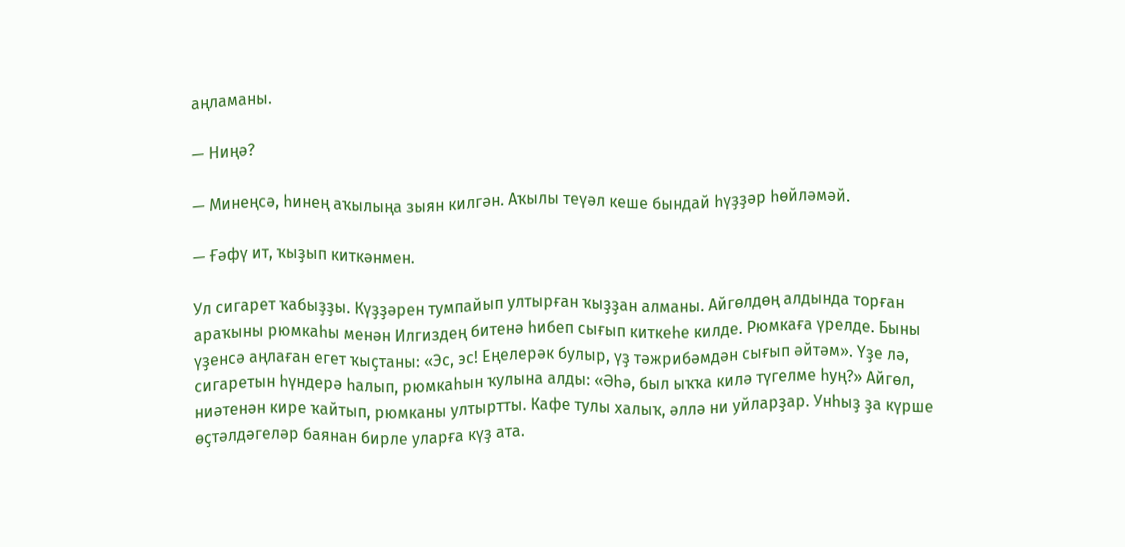аңламаны.

— Ниңә?

— Минеңсә, һинең аҡылыңа зыян килгән. Аҡылы теүәл кеше бындай һүҙҙәр һөйләмәй.

— Ғәфү ит, ҡыҙып киткәнмен.

Ул сигарет ҡабыҙҙы. Күҙҙәрен тумпайып ултырған ҡыҙҙан алманы. Айгөлдөң алдында торған араҡыны рюмкаһы менән Илгиздең битенә һибеп сығып киткеһе килде. Рюмкаға үрелде. Быны үҙенсә аңлаған егет ҡыҫтаны: «Эс, эс! Еңелерәк булыр, үҙ тәжрибәмдән сығып әйтәм». Үҙе лә, сигаретын һүндерә һалып, рюмкаһын ҡулына алды: «Әһә, был ыҡҡа килә түгелме һуң?» Айгөл, ниәтенән кире ҡайтып, рюмканы ултыртты. Кафе тулы халыҡ, әллә ни уйларҙар. Унһыҙ ҙа күрше өҫтәлдәгеләр баянан бирле уларға күҙ ата.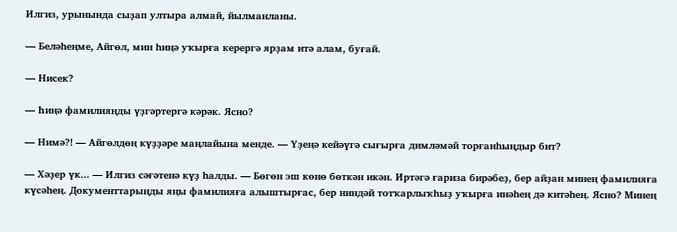Илгиз, урынында сыҙап ултыра алмай, йылманланы.

— Беләһеңме, Айгөл, мин һиңә уҡырға керергә ярҙам итә алам, буғай.

— Нисек?

— Һиңә фамилияңды үҙгәртергә кәрәк. Ясно?

— Нимә?! — Айгөлдөң күҙҙәре маңлайына менде. — Үҙеңә кейәүгә сығырға димләмәй торғанһыңдыр бит?

— Хәҙер үк... — Илгиз сәғәтенә күҙ һалды. — Бөгөн эш көнө бөткән икән. Иртәгә ғариза бирәбеҙ, бер айҙан минең фамилияға күсәһең. Документтарыңды яңы фамилияға алыштырғас, бер ниндәй тотҡарлыҡһыҙ уҡырға инәһең дә китәһең. Ясно? Минең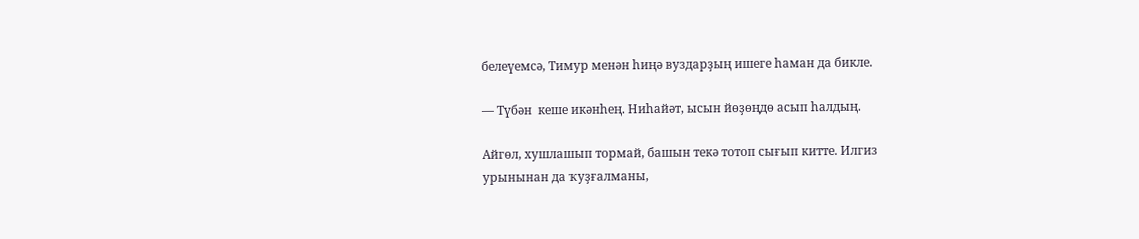белеүемсә, Тимур менән һиңә вуздарҙың ишеге һаман да бикле.

— Түбән  кеше икәнһең. Ниһайәт, ысын йөҙөңдө асып һалдың.

Айгөл, хушлашып тормай, башын текә тотоп сығып китте. Илгиз урынынан да ҡуҙғалманы,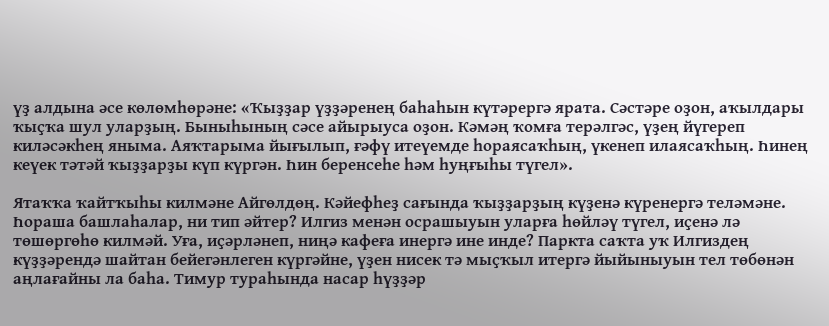үҙ алдына әсе көлөмһөрәне: «Ҡыҙҙар үҙҙәренең баһаһын күтәрергә ярата. Сәстәре оҙон, аҡылдары ҡыҫҡа шул уларҙың. Быныһының сәсе айырыуса оҙон. Кәмәң ҡомға терәлгәс, үҙең йүгереп киләсәкһең яныма. Аяҡтарыма йығылып, ғәфү итеүемде һораясаҡһың, үкенеп илаясаҡһың. Һинең кеүек тәтәй ҡыҙҙарҙы күп күргән. Һин беренсеһе һәм һуңғыһы түгел».

Ятаҡҡа ҡайтҡыһы килмәне Айгөлдөң. Кәйефһеҙ сағында ҡыҙҙарҙың күҙенә күренергә теләмәне. Һораша башлаһалар, ни тип әйтер? Илгиз менән осрашыуын уларға һөйләү түгел, иҫенә лә төшөргөһө килмәй. Уға, иҫәрләнеп, ниңә кафеға инергә ине инде? Паркта саҡта уҡ Илгиздең күҙҙәрендә шайтан бейегәнлеген күргәйне, үҙен нисек тә мыҫҡыл итергә йыйыныуын тел төбөнән аңлағайны ла баһа. Тимур тураһында насар һүҙҙәр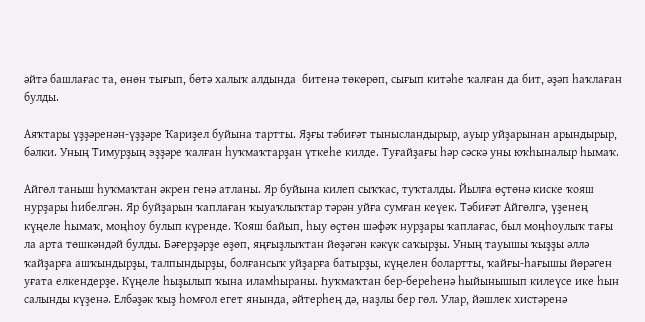әйтә башлағас та, өнөн тығып, бөтә халыҡ алдында  битенә төкөрөп, сығып китәһе ҡалған да бит, әҙәп һаҡлаған булды.

Аяҡтары үҙҙәренән-үҙҙәре Ҡариҙел буйына тартты. Яҙғы тәбиғәт тынысландырыр, ауыр уйҙарынан арындырыр, бәлки. Уның Тимурҙың эҙҙәре ҡалған һуҡмаҡтарҙан үткеһе килде. Туғайҙағы һәр сәскә уны юҡһыналыр һымаҡ.

Айгөл таныш һуҡмаҡтан әкрен генә атланы. Яр буйына килеп сыҡҡас, туҡталды. Йылға өҫтөнә киске ҡояш нурҙары һибелгән. Яр буйҙарын ҡаплаған ҡыуаҡлыҡтар тәрән уйға сумған кеүек. Тәбиғәт Айгөлгә, үҙенең күңеле һымаҡ, моңһоу булып күренде. Ҡояш байып, һыу өҫтөн шәфәҡ нурҙары ҡаплағас, был моңһоулыҡ тағы ла арта төшкәндәй булды. Бәғерҙәрҙе өҙөп, яңғыҙлыҡтан йөҙәгән кәкүк саҡырҙы. Уның тауышы ҡыҙҙы әллә ҡайҙарға ашҡындырҙы, талпындырҙы, болғансыҡ уйҙарға батырҙы, күңелен болартты, ҡайғы-һағышы йөрәген уғата елкендерҙе. Күңеле һыҙылып ҡына иламһыраны. Һуҡмаҡтан бер-береһенә һыйынышып килеүсе ике һын салынды күҙенә. Елбәҙәк ҡыҙ һомғол егет янында, әйтерһең дә, наҙлы бер гөл. Улар, йәшлек хистәренә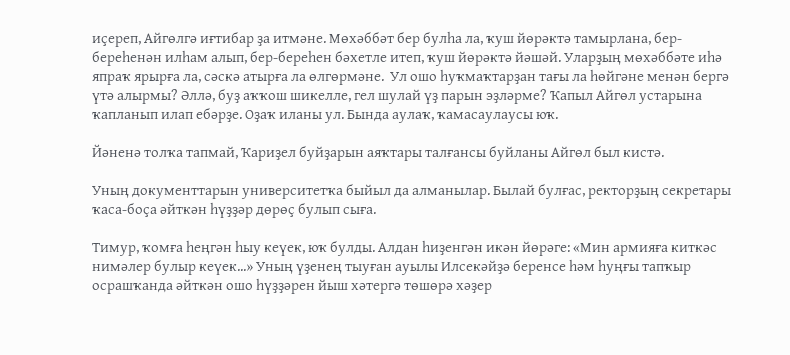иҫереп, Айгөлгә иғтибар ҙа итмәне. Мөхәббәт бер булһа ла, ҡуш йөрәктә тамырлана, бер-береһенән илһам алып, бер-береһен бәхетле итеп, ҡуш йөрәктә йәшәй. Уларҙың мөхәббәте иһә япраҡ ярырға ла, сәскә атырға ла өлгөрмәне.  Ул ошо һуҡмаҡтарҙан тағы ла һөйгәне менән бергә үтә алырмы? Әллә, буҙ аҡҡош шикелле, гел шулай үҙ парын эҙләрме? Ҡапыл Айгөл устарына ҡапланып илап ебәрҙе. Оҙаҡ иланы ул. Бында аулаҡ, ҡамасаулаусы юҡ.

Йәненә толҡа тапмай, Ҡариҙел буйҙарын аяҡтары талғансы буйланы Айгөл был кистә.

Уның документтарын университетҡа быйыл да алманылар. Былай булғас, ректорҙың секретары ҡаса-боҫа әйткән һүҙҙәр дөрөҫ булып сыға.

Тимур, ҡомға һеңгән һыу кеүек, юҡ булды. Алдан һиҙенгән икән йөрәге: «Мин армияға киткәс нимәлер булыр кеүек...» Уның үҙенең тыуған ауылы Илсекәйҙә беренсе һәм һуңғы тапҡыр осрашҡанда әйткән ошо һүҙҙәрен йыш хәтергә төшөрә хәҙер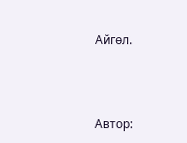Айгөл.



Автор: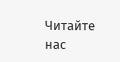Читайте нас